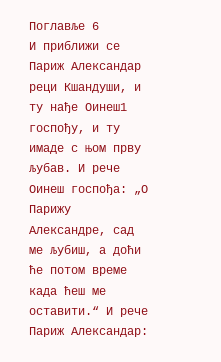Поглавље 6
И приближи се Париж Александар реци Кшандуши, и ту нађе Оинеш1 госпођу, и ту имаде с њом прву љубав. И рече Оинеш госпођа: „О Парижу Александре, сад ме љубиш, а доћи ће потом време када ћеш ме оставити.“ И рече Париж Александар: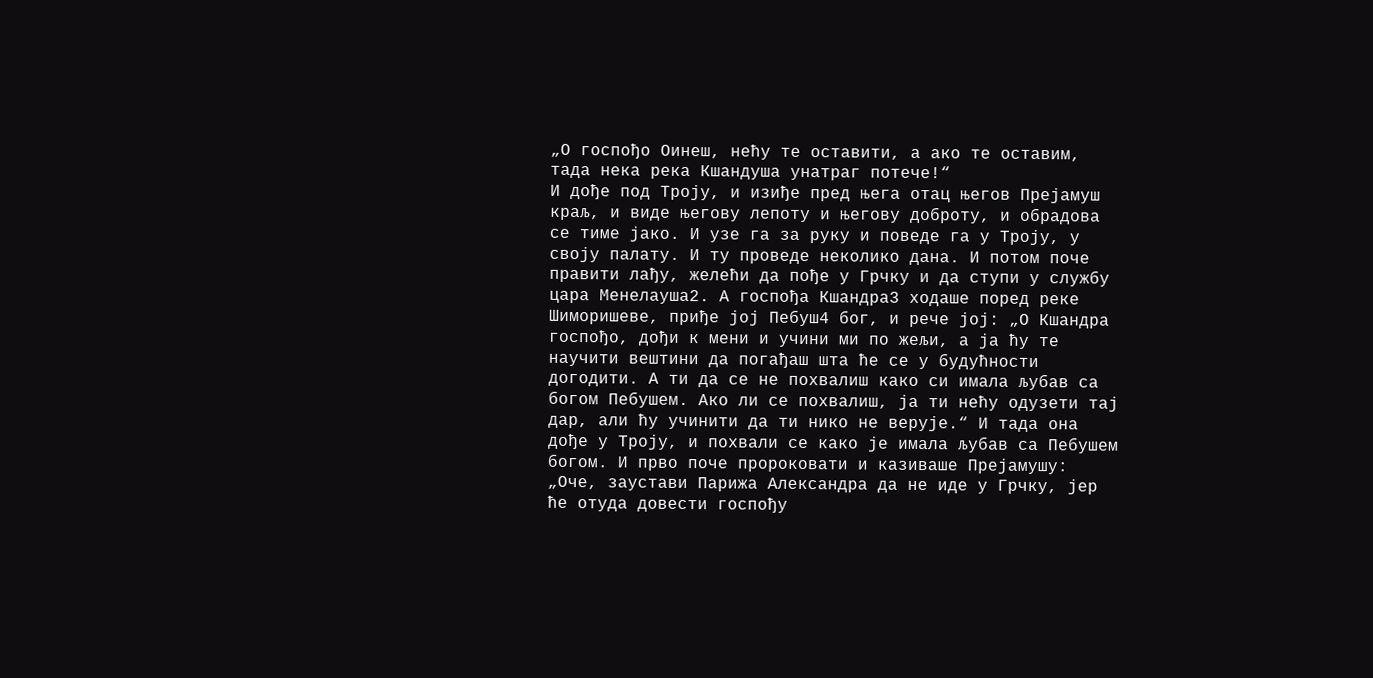„О госпођо Оинеш, нећу те оставити, а ако те оставим, тада нека река Кшандуша унатраг потече!“
И дође под Троју, и изиђе пред њега отац његов Прејамуш краљ, и виде његову лепоту и његову доброту, и обрадова се тиме јако. И узе га за руку и поведе га у Троју, у своју палату. И ту проведе неколико дана. И потом поче правити лађу, желећи да пође у Грчку и да ступи у службу цара Менелауша2. А госпођа Кшандра3 ходаше поред реке Шиморишеве, приђе јој Пебуш4 бог, и рече јој: „О Кшандра госпођо, дођи к мени и учини ми по жељи, а ја ћу те научити вештини да погађаш шта ће се у будућности догодити. А ти да се не похвалиш како си имала љубав са богом Пебушем. Ако ли се похвалиш, ја ти нећу одузети тај дар, али ћу учинити да ти нико не верује.“ И тада она дође у Троју, и похвали се како је имала љубав са Пебушем богом. И прво поче пророковати и казиваше Прејамушу: „Оче, заустави Парижа Александра да не иде у Грчку, јер ће отуда довести госпођу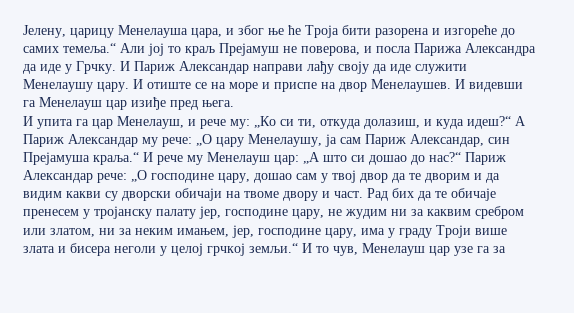Јелену, царицу Менелауша цара, и због ње ће Троја бити разорена и изгореће до самих темеља.“ Али јој то краљ Прејамуш не поверова, и посла Парижа Александра да иде у Грчку. И Париж Александар направи лађу своју да иде служити Менелаушу цару. И отиште се на море и приспе на двор Менелаушев. И видевши га Менелауш цар изиђе пред њега.
И упита га цар Менелауш, и рече му: „Ко си ти, откуда долазиш, и куда идеш?“ А Париж Александар му рече: „О цару Менелаушу, ја сам Париж Александар, син Прејамуша краља.“ И рече му Менелауш цар: „А што си дошао до нас?“ Париж Александар рече: „О господине цару, дошао сам у твој двор да те дворим и да видим какви су дворски обичаји на твоме двору и част. Рад бих да те обичаје пренесем у тројанску палату јер, господине цару, не жудим ни за каквим сребром или златом, ни за неким имањем, јер, господине цару, има у граду Троји више злата и бисера неголи у целој грчкој земљи.“ И то чув, Менелауш цар узе га за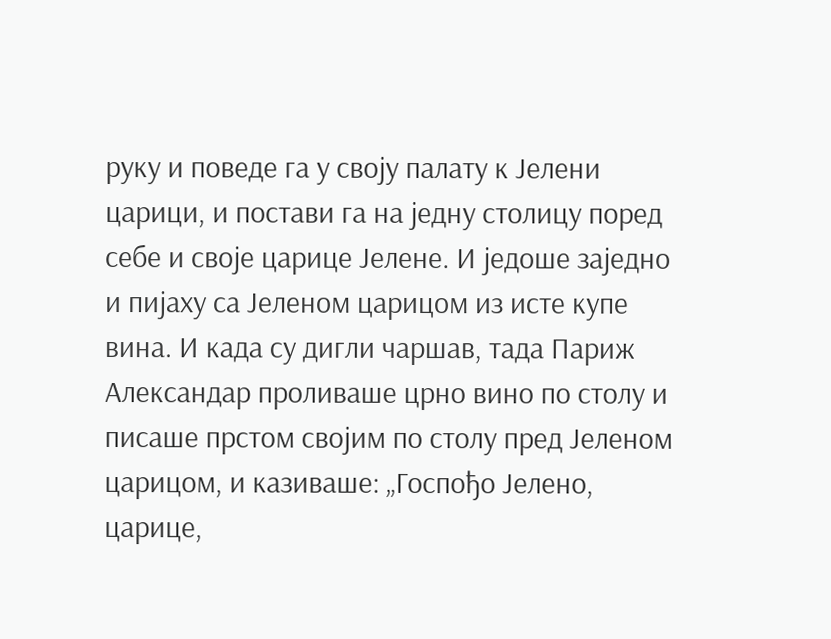руку и поведе га у своју палату к Јелени царици, и постави га на једну столицу поред себе и своје царице Јелене. И једоше заједно и пијаху са Јеленом царицом из исте купе вина. И када су дигли чаршав, тада Париж Александар проливаше црно вино по столу и писаше прстом својим по столу пред Јеленом царицом, и казиваше: „Госпођо Јелено, царице,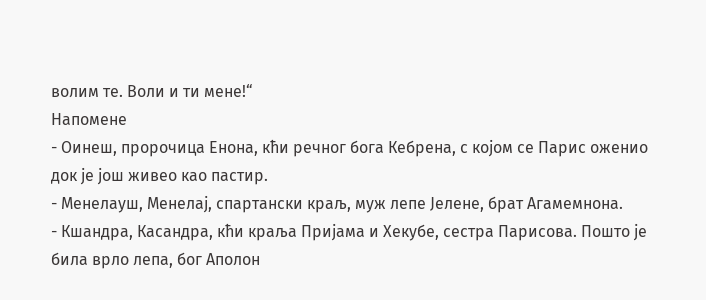волим те. Воли и ти мене!“
Напомене
- Оинеш, пророчица Енона, кћи речног бога Кебрена, с којом се Парис оженио док је још живео као пастир.
- Менелауш, Менелај, спартански краљ, муж лепе Јелене, брат Агамемнона.
- Кшандра, Касандра, кћи краља Пријама и Хекубе, сестра Парисова. Пошто је била врло лепа, бог Аполон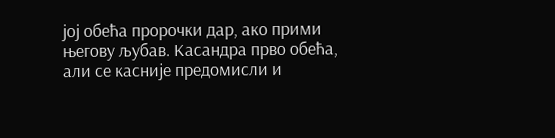јој обећа пророчки дар, ако прими његову љубав. Касандра прво обећа, али се касније предомисли и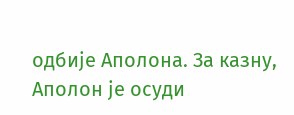одбије Аполона. За казну, Аполон је осуди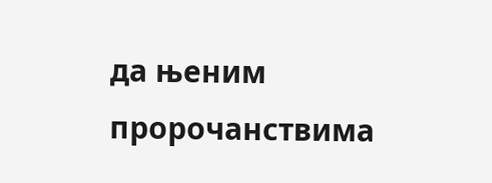да њеним пророчанствима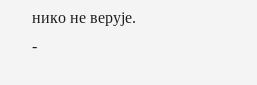нико не верује.
-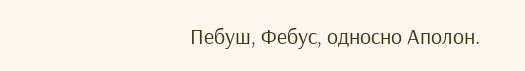Пебуш, Фебус, односно Аполон.